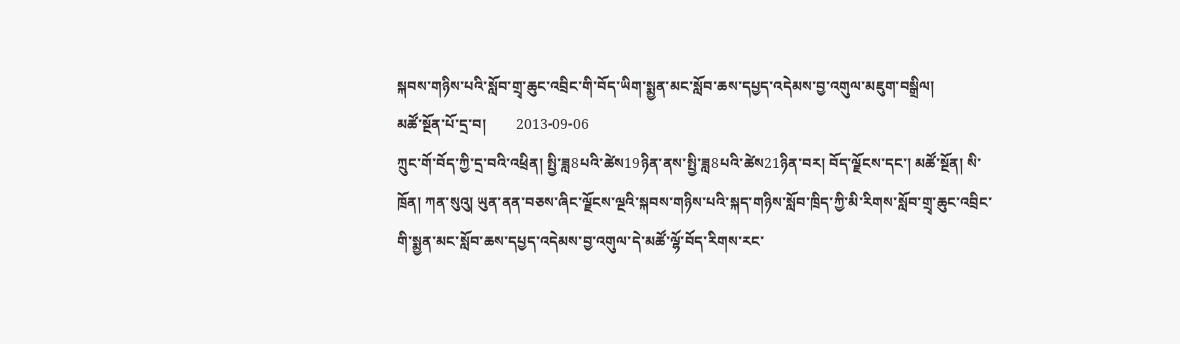སྐབས་གཉིས་པའི་སློབ་གྲྭ་ཆུང་འབྲིང་གི་བོད་ཡིག་སྨྱན་མང་སློབ་ཆས་དཔྱད་འདེམས་བྱ་འགུལ་མཇུག་བསྒྲིལ།
མཚོ་སྔོན་པོ་དྲ་བ།        2013-09-06
ཀྲུང་གོ་བོད་ཀྱི་དྲ་བའི་འཕྲིན། སྤྱི་ཟླ8པའི་ཚེས19ཉིན་ནས་སྤྱི་ཟླ8པའི་ཚེས21ཉིན་བར། བོད་ལྗོངས་དང་། མཚོ་སྔོན། སི་ཁྲོན། ཀན་སུའུ། ཡུན་ནན་བཅས་ཞིང་ལྗོངས་ལྔའི་སྐབས་གཉིས་པའི་སྐད་གཉིས་སློབ་ཁྲིད་ཀྱི་མི་རིགས་སློབ་གྲྭ་ཆུང་འབྲིང་གི་སྨྱན་མང་སློབ་ཆས་དཔྱད་འདེམས་བྱ་འགུལ་དེ་མཚོ་ལྷོ་བོད་རིགས་རང་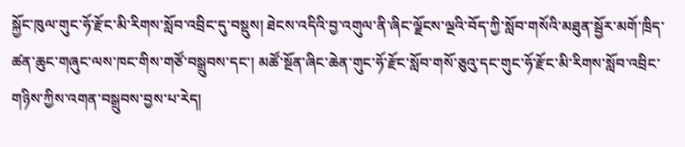སྐྱོང་ཁུལ་གུང་ཧོ་རྫོང་མི་རིགས་སློབ་འབྲིང་དུ་བསྡུས། ཐེངས་འདིའི་བྱ་འགུལ་ནི་ཞིང་ལྗོངས་ལྔའི་བོད་ཀྱི་སློབ་གསོའི་མཐུན་སྦྱོར་མགོ་ཁྲིད་ཚན་ཆུང་གཞུང་ལས་ཁང་གིས་གཙོ་བསྒྲུབས་དང་། མཚོ་སྔོན་ཞིང་ཆེན་གུང་ཧོ་རྫོང་སློབ་གསོ་ཅུའུ་དང་གུང་ཧོ་རྫོང་མི་རིགས་སློབ་འབྲིང་གཉིས་ཀྱིས་འགན་བསྒྲུབས་བྱས་པ་རེད།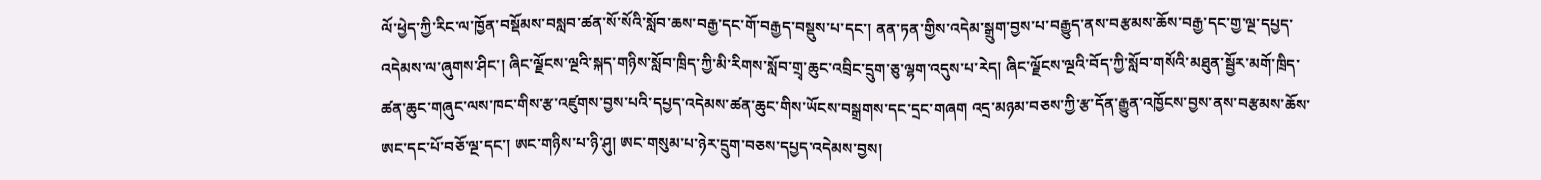ལོ་ཕྱེད་ཀྱི་རིང་ལ་ཁྱོན་བསྡོམས་བསླབ་ཚན་སོ་སོའི་སློབ་ཆས་བརྒྱ་དང་གོ་བརྒྱད་བསྡུས་པ་དང་། ནན་ཏན་གྱིས་འདེམ་སྒྲུག་བྱས་པ་བརྒྱུད་ནས་བརྩམས་ཆོས་བརྒྱ་དང་གྱ་ལྔ་དཔྱད་འདེམས་ལ་ཞུགས་ཤིང་། ཞིང་ལྗོངས་ལྔའི་སྐད་གཉིས་སློབ་ཁྲིད་ཀྱི་མི་རིགས་སློབ་གྲྭ་ཆུང་འབྲིང་དྲུག་ཅུ་ལྷག་འདུས་པ་རེད། ཞིང་ལྗོངས་ལྔའི་བོད་ཀྱི་སློབ་གསོའི་མཐུན་སྦྱོར་མགོ་ཁྲིད་ཚན་ཆུང་གཞུང་ལས་ཁང་གིས་རྩ་འཛུགས་བྱས་པའི་དཔྱད་འདེམས་ཚན་ཆུང་གིས་ཡོངས་བསྒྲགས་དང་དྲང་གཞག འདྲ་མཉམ་བཅས་ཀྱི་རྩ་དོན་རྒྱུན་འཁྱོངས་བྱས་ནས་བརྩམས་ཆོས་ཨང་དང་པོ་བཅོ་ལྔ་དང་། ཨང་གཉིས་པ་ཉི་ཤུ། ཨང་གསུམ་པ་ཉེར་དྲུག་བཅས་དཔྱད་འདེམས་བྱས།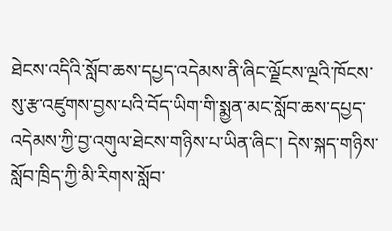ཐེངས་འདིའི་སློབ་ཆས་དཔྱད་འདེམས་ནི་ཞིང་ལྗོངས་ལྔའི་ཁོངས་སུ་རྩ་འཛུགས་བྱས་པའི་བོད་ཡིག་གི་སྨྱན་མང་སློབ་ཆས་དཔྱད་འདེམས་ཀྱི་བྱ་འགུལ་ཐེངས་གཉིས་པ་ཡིན་ཞིང་། དེས་སྐད་གཉིས་སློབ་ཁྲིད་ཀྱི་མི་རིགས་སློབ་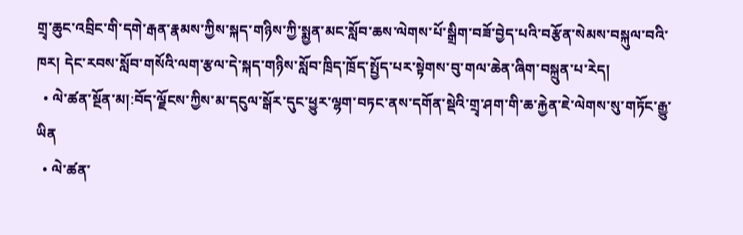གྲྭ་ཆུང་འབྲིང་གི་དགེ་རྒན་རྣམས་ཀྱིས་སྐད་གཉིས་ཀྱི་སྨྱན་མང་སློབ་ཆས་ལེགས་པོ་སྒྲིག་བཟོ་བྱེད་པའི་བརྩོན་སེམས་བསྐུལ་བའི་ཁར། དེང་རབས་སློབ་གསོའི་ལག་རྩལ་དེ་སྐད་གཉིས་སློབ་ཁྲིད་ཁྲོད་སྤྱོད་པར་སྟེགས་བུ་གལ་ཆེན་ཞིག་བསྐྲུན་པ་རེད།
  • ལེ་ཚན་སྔོན་མ།:བོད་ལྗོངས་ཀྱིས་མ་དངུལ་སྒོར་དུང་ཕྱུར་ལྷག་བཏང་ནས་དགོན་སྡེའི་གྲྭ་ཤག་གི་ཆ་རྐྱེན་ཇེ་ལེགས་སུ་གཏོང་རྒྱུ་ཡིན
  • ལེ་ཚན་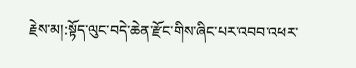རྗེས་མ།:སྟོད་ལུང་བདེ་ཆེན་རྫོང་གིས་ཞིང་པར་འབབ་འཕར་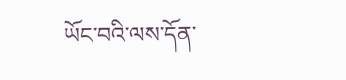ཡོང་བའི་ལས་དོན་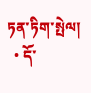ཏན་ཏིག་སྤེལ།
  • དོ་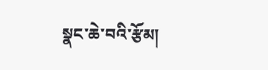སྣང་ཆེ་བའི་རྩོམ།